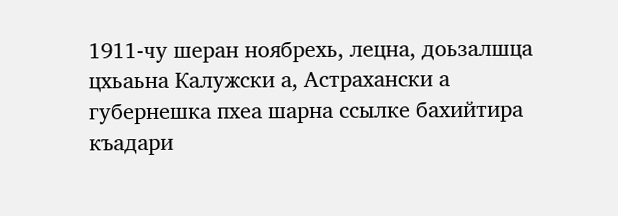1911-чу шеран ноябрехь, лецна, доьзалшца цхьаьна Калужски а, Астрахански а губернешка пхеа шарна ссылке бахийтира къадари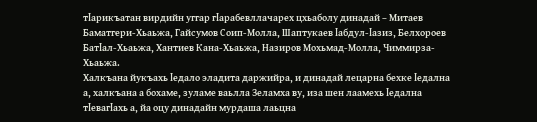тӏарикъатан вирдийн уггар гӏарабевллачарех цхьаболу динадай – Митаев Баматгери-Хьаьжа, Гайсумов Соип-Молла, Шаптукаев ӏабдул-ӏазиз, Белхороев Батӏал-Хьаьжа, Хантиев Кана-Хьаьжа, Назиров Мохьмад-Молла, Чиммирза-Хьаьжа.
Халкъана йукъахь ӏедало эладита даржийра, и динадай лецарна бехке ӏедална а, халкъана а бохаме, зуламе ваьлла Зеламха ву, иза шен лаамехь ӏедална тӏевагӏахь а, йа оцу динадайн мурдаша лаьцна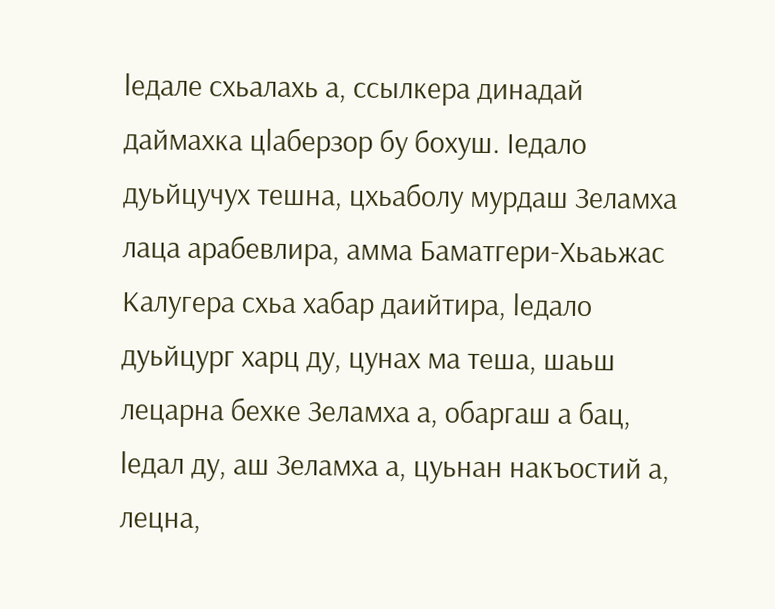ӏедале схьалахь а, ссылкера динадай даймахка цӏаберзор бу бохуш. Ӏедало дуьйцучух тешна, цхьаболу мурдаш Зеламха лаца арабевлира, амма Баматгери-Хьаьжас Калугера схьа хабар даийтира, ӏедало дуьйцург харц ду, цунах ма теша, шаьш лецарна бехке Зеламха а, обаргаш а бац, ӏедал ду, аш Зеламха а, цуьнан накъостий а, лецна,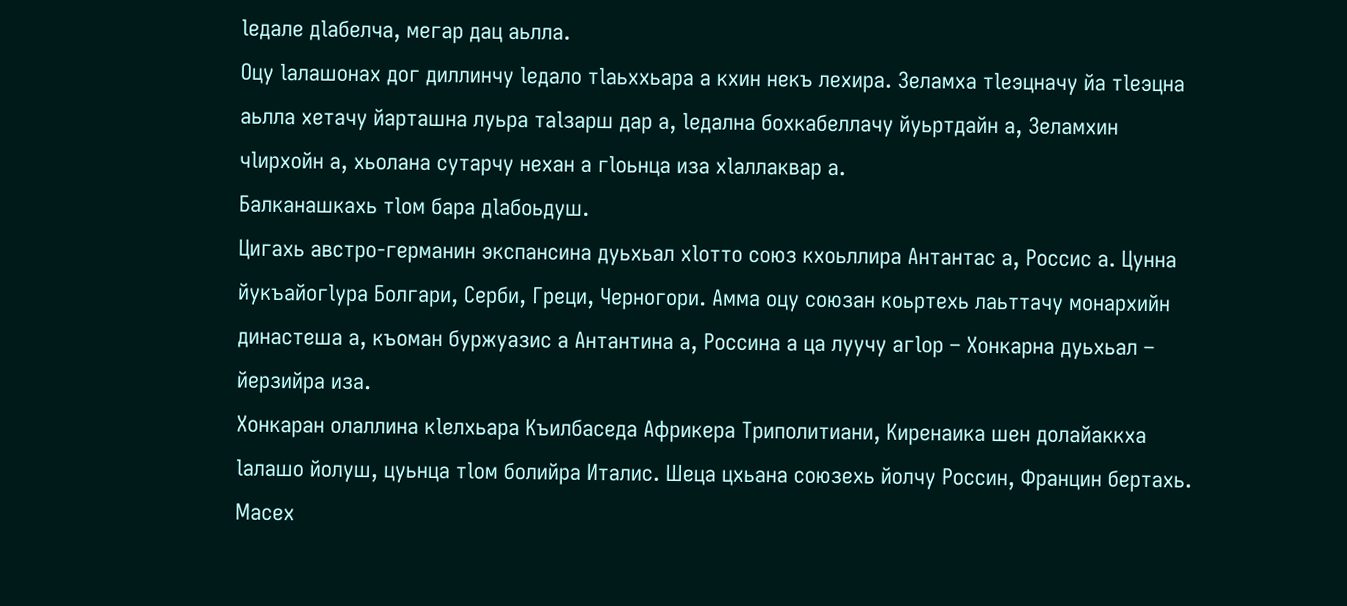ӏедале дӏабелча, мегар дац аьлла.
Оцу ӏалашонах дог диллинчу ӏедало тӏаьххьара а кхин некъ лехира. Зеламха тӏеэцначу йа тӏеэцна аьлла хетачу йарташна луьра таӏзарш дар а, ӏедална бохкабеллачу йуьртдайн а, Зеламхин чӏирхойн а, хьолана сутарчу нехан а гӏоьнца иза хӏаллаквар а.
Балканашкахь тӏом бара дӏабоьдуш.
Цигахь австро-германин экспансина дуьхьал хӏотто союз кхоьллира Антантас а, Россис а. Цунна йукъайогӏура Болгари, Серби, Греци, Черногори. Амма оцу союзан коьртехь лаьттачу монархийн династеша а, къоман буржуазис а Антантина а, Россина а ца луучу агӏор – Хонкарна дуьхьал – йерзийра иза.
Хонкаран олаллина кӏелхьара Къилбаседа Африкера Триполитиани, Киренаика шен долайаккха ӏалашо йолуш, цуьнца тӏом болийра Италис. Шеца цхьана союзехь йолчу Россин, Францин бертахь. Масех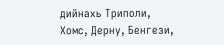дийнахь Триполи, Хомс, Дерну, Бенгези,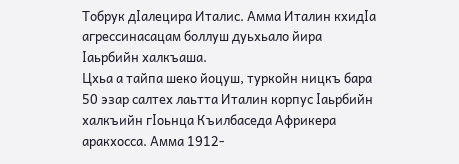Тобрук дӏалецира Италис. Амма Италин кхидӏа агрессинасацам боллуш дуьхьало йира ӏаьрбийн халкъаша.
Цхьа а тайпа шеко йоцуш, туркойн ницкъ бара 50 эзар салтех лаьтта Италин корпус ӏаьрбийн халкъийн гӏоьнца Къилбаседа Африкера аракхосса. Амма 1912-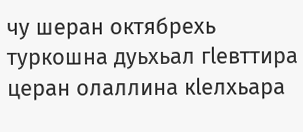чу шеран октябрехь туркошна дуьхьал гӏевттира церан олаллина кӏелхьара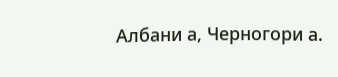Албани а, Черногори а.